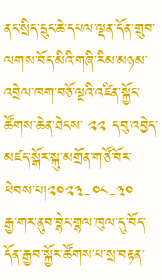ནང་སྲིད་དྲུང་ཆེ་དཔལ་ལྡན་དོན་གྲུབ་ལགས་བོད་མིའི་གཞི་རིམ་མཉམ་འབྲེལ་ཁག་བཅོ་ལྔའི་འཛིན་སྐྱོང་ཚོགས་ཆེན་ཐེངས་ ༢༢ དབུ་འབྱེད་མཛད་སྒོར་སྐུ་མགྲོན་གཙོ་བོར་ཕེབས་པ།༢༠༢༣-༠༨-༣༠
རྒྱ་གར་ནུབ་བྷེང་གྷལ་ཁུལ་དུ་བོད་དོན་རྒྱབ་སྐྱོར་ཚོགས་པ་སྲ་བརྟན་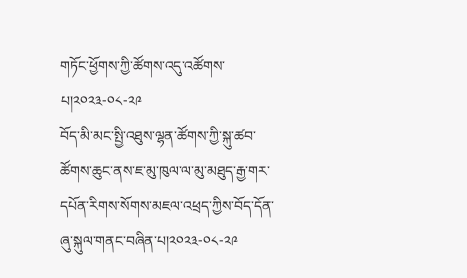གཏོང་ཕྱོགས་ཀྱི་ཚོགས་འདུ་འཚོགས་པ།༢༠༢༣-༠༨-༢༩
བོད་མི་མང་སྤྱི་འཐུས་ལྷན་ཚོགས་ཀྱི་སྐུ་ཚབ་ཚོགས་ཆུང་ནས་ཇ་མུ་ཁུལ་ལ་མུ་མཐུད་རྒྱ་གར་དཔོན་རིགས་སོགས་མཇལ་འཕྲད་ཀྱིས་བོད་དོན་ཞུ་སྐུལ་གནང་བཞིན་པ།༢༠༢༣-༠༨-༢༩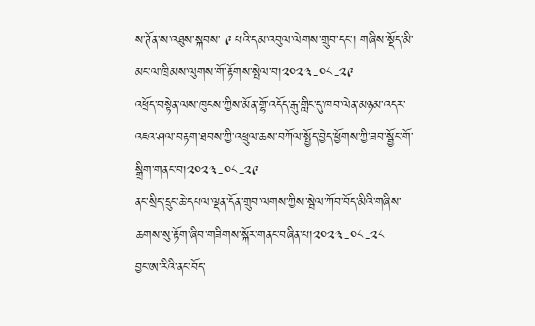ས་ཊོན་ས་འཐུས་སྐབས་ ༩ པའི་དམ་འབུལ་ལེགས་གྲུབ་དང་། གཞིས་སྡོད་མི་མང་ལ་ཁྲིམས་ལུགས་གོ་རྟོགས་སྤེལ་བ།༢༠༢༣-༠༨-༢༩
འཕྲོད་བསྟེན་ལས་ཁུངས་ཀྱིས་མོན་གྷོ་འདོད་རྒུ་གླིང་དུ་ཁབ་ལེན་མཉམ་འདར་འཇའ་ཤལ་བརྟག་ཐབས་ཀྱི་འཕྲུལ་ཆས་བཀོལ་སྤྱོད་བྱེད་ཕྱོགས་ཀྱི་ཟབ་སྦྱོང་གོ་སྒྲིག་གནང་བ།༢༠༢༣-༠༨-༢༩
ནང་སྲིད་དྲུང་ཆེ་དཔལ་ལྡན་དོན་གྲུབ་ལགས་ཀྱིས་སྦེལ་ཀོབ་བོད་མིའི་གཞིས་ཆགས་སུ་རྟོག་ཞིབ་གཟིགས་སྐོར་གནང་བཞིན་པ།༢༠༢༣-༠༨-༢༨
བྱང་ཨ་རིའི་ནང་བོད་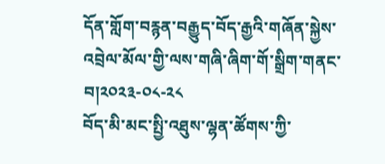དོན་གློག་བརྙན་བརྒྱུད་བོད་རྒྱའི་གཞོན་སྐྱེས་འབྲེལ་མོལ་གྱི་ལས་གཞི་ཞིག་གོ་སྒྲིག་གནང་བ།༢༠༢༣-༠༨-༢༨
བོད་མི་མང་སྤྱི་འཐུས་ལྷན་ཚོགས་ཀྱི་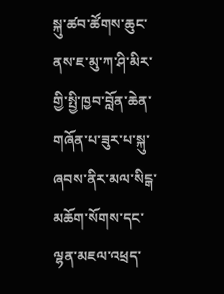སྐུ་ཚབ་ཚོགས་ཆུང་ནས་ཇ་མུ་ཀ་ཤི་མིར་གྱི་སྤྱི་ཁྱབ་བློན་ཆེན་གཞོན་པ་ཟུར་པ་སྐུ་ཞབས་ནིར་མལ་སིངྒ་མཆོག་སོགས་དང་ལྷན་མཇལ་འཕྲད་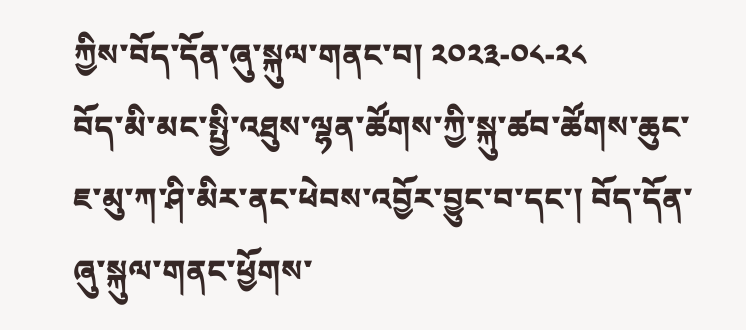ཀྱིས་བོད་དོན་ཞུ་སྐུལ་གནང་བ། ༢༠༢༣-༠༨-༢༨
བོད་མི་མང་སྤྱི་འཐུས་ལྷན་ཚོགས་ཀྱི་སྐུ་ཚབ་ཚོགས་ཆུང་ཇ་མུ་ཀ་ཤི་མིར་ནང་ཕེབས་འབྱོར་བྱུང་བ་དང་། བོད་དོན་ཞུ་སྐུལ་གནང་ཕྱོགས་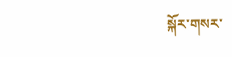སྐོར་གསར་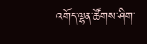འགོད་ལྷན་ཚོགས་ཤིག་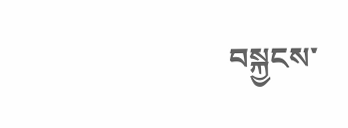བསྐྱངས་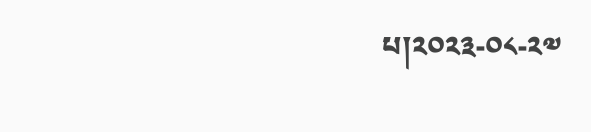པ།༢༠༢༣-༠༨-༢༧